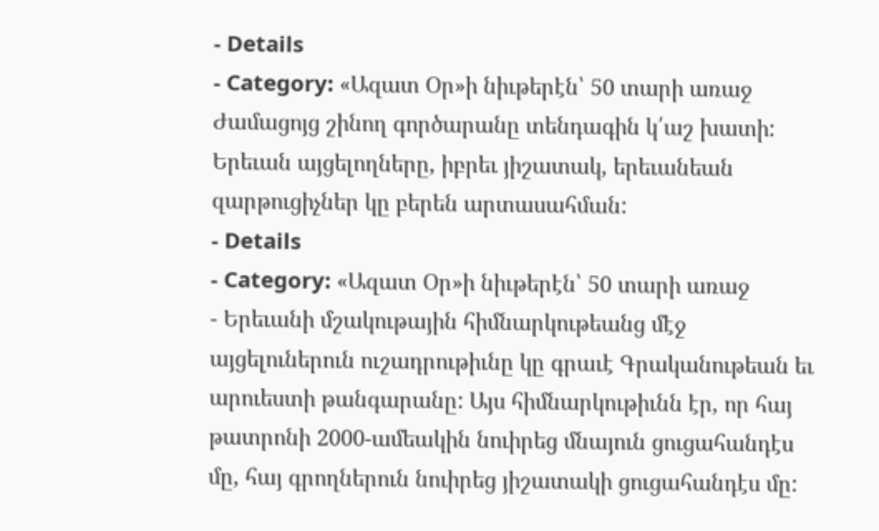- Details
- Category: «Ազատ Օր»ի նիւթերէն՝ 50 տարի առաջ
Ժամացոյց շինող գործարանը տենդագին կ՛աշ խատի: Երեւան այցելողները, իբրեւ յիշատակ, երեւանեան զարթուցիչներ կը բերեն արտասահման:
- Details
- Category: «Ազատ Օր»ի նիւթերէն՝ 50 տարի առաջ
- Երեւանի մշակութային հիմնարկութեանց մէջ այցելուներուն ուշադրութիւնը կը գրաւէ Գրականութեան եւ արուեստի թանգարանը: Այս հիմնարկութիւնն էր, որ հայ թատրոնի 2000-ամեակին նուիրեց մնայուն ցուցահանդէս մը, հայ գրողներուն նուիրեց յիշատակի ցուցահանդէս մը: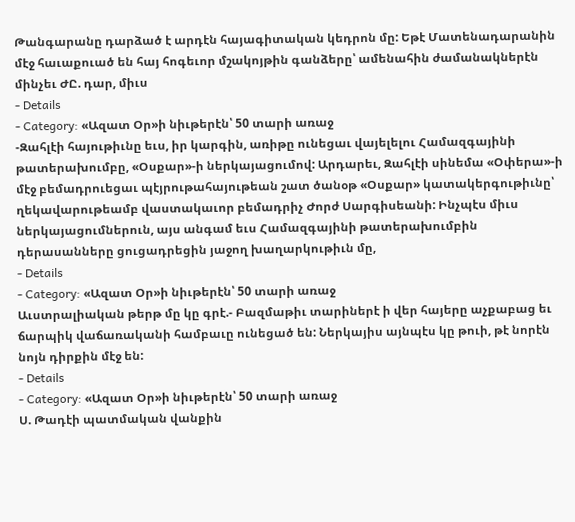Թանգարանը դարձած է արդէն հայագիտական կեդրոն մը: Եթէ Մատենադարանին մէջ հաւաքուած են հայ հոգեւոր մշակոյթին գանձերը՝ ամենահին ժամանակներէն մինչեւ ԺԸ. դար, միւս
- Details
- Category: «Ազատ Օր»ի նիւթերէն՝ 50 տարի առաջ
-Զահլէի հայութիւնը եւս, իր կարգին, առիթը ունեցաւ վայելելու Համազգայինի թատերախումբը, «Օսքար»-ի ներկայացումով: Արդարեւ, Զահլէի սինեմա «Օփերա»-ի մէջ բեմադրուեցաւ պէյրութահայութեան շատ ծանօթ «Օսքար» կատակերգութիւնը՝ ղեկավարութեամբ վաստակաւոր բեմադրիչ Ժորժ Սարգիսեանի: Ինչպէս միւս ներկայացումներուն, այս անգամ եւս Համազգայինի թատերախումբին դերասանները ցուցադրեցին յաջող խաղարկութիւն մը,
- Details
- Category: «Ազատ Օր»ի նիւթերէն՝ 50 տարի առաջ
Աւստրալիական թերթ մը կը գրէ.- Բազմաթիւ տարիներէ ի վեր հայերը աչքաբաց եւ ճարպիկ վաճառականի համբաւը ունեցած են: Ներկայիս այնպէս կը թուի, թէ նորէն նոյն դիրքին մէջ են:
- Details
- Category: «Ազատ Օր»ի նիւթերէն՝ 50 տարի առաջ
Ս. Թադէի պատմական վանքին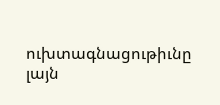ուխտագնացութիւնը լայն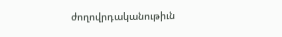ժողովրդականութիւն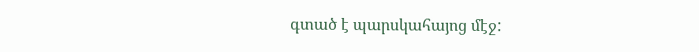գտած է պարսկահայոց մէջ: